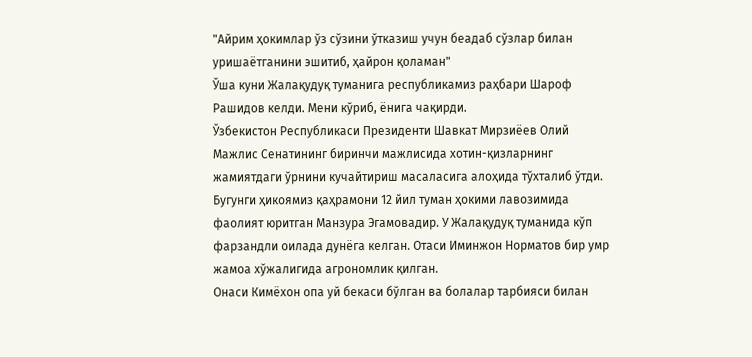"Айрим ҳокимлар ўз сўзини ўтказиш учун беадаб сўзлар билан уришаётганини эшитиб, ҳайрон қоламан"
Ўша куни Жалақудуқ туманига республикамиз раҳбари Шароф Рашидов келди. Мени кўриб, ёнига чақирди.
Ўзбекистон Республикаси Президенти Шавкат Мирзиёев Олий Мажлис Сенатининг биринчи мажлисида хотин-қизларнинг жамиятдаги ўрнини кучайтириш масаласига алоҳида тўхталиб ўтди.
Бугунги ҳикоямиз қаҳрамони 12 йил туман ҳокими лавозимида фаолият юритган Манзура Эгамовадир. У Жалақудуқ туманида кўп фарзандли оилада дунёга келган. Отаси Иминжон Норматов бир умр жамоа хўжалигида агрономлик қилган.
Онаси Кимёхон опа уй бекаси бўлган ва болалар тарбияси билан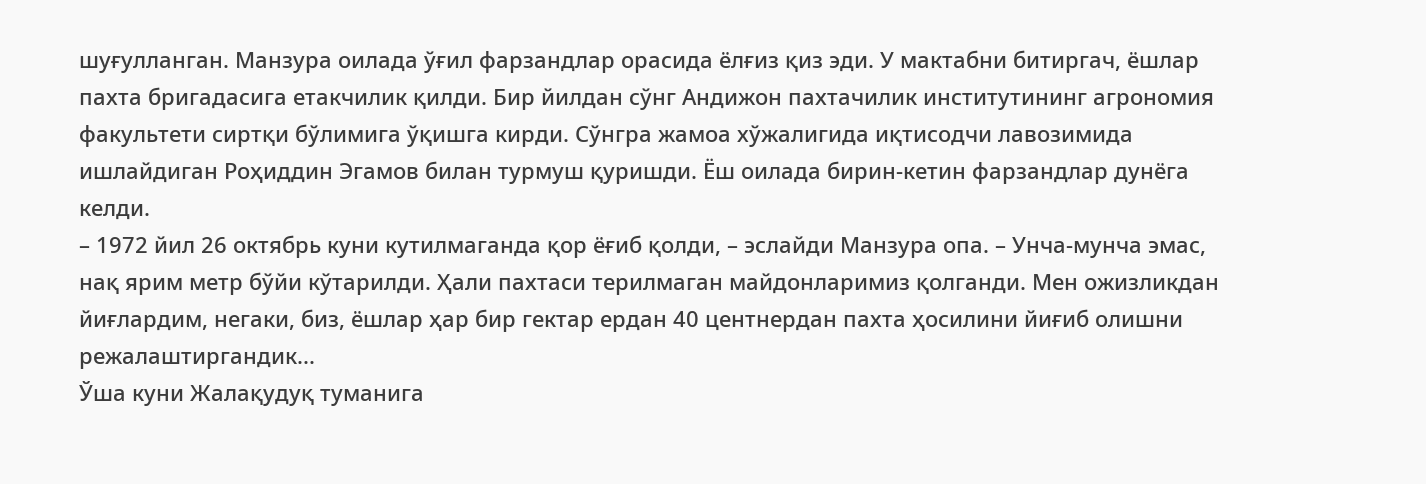шуғулланган. Манзура оилада ўғил фарзандлар орасида ёлғиз қиз эди. У мактабни битиргач, ёшлар пахта бригадасига етакчилик қилди. Бир йилдан сўнг Андижон пахтачилик институтининг агрономия факультети сиртқи бўлимига ўқишга кирди. Сўнгра жамоа хўжалигида иқтисодчи лавозимида ишлайдиган Роҳиддин Эгамов билан турмуш қуришди. Ёш оилада бирин-кетин фарзандлар дунёга келди.
– 1972 йил 26 октябрь куни кутилмаганда қор ёғиб қолди, – эслайди Манзура опа. – Унча-мунча эмас, нақ ярим метр бўйи кўтарилди. Ҳали пахтаси терилмаган майдонларимиз қолганди. Мен ожизликдан йиғлардим, негаки, биз, ёшлар ҳар бир гектар ердан 40 центнердан пахта ҳосилини йиғиб олишни режалаштиргандик...
Ўша куни Жалақудуқ туманига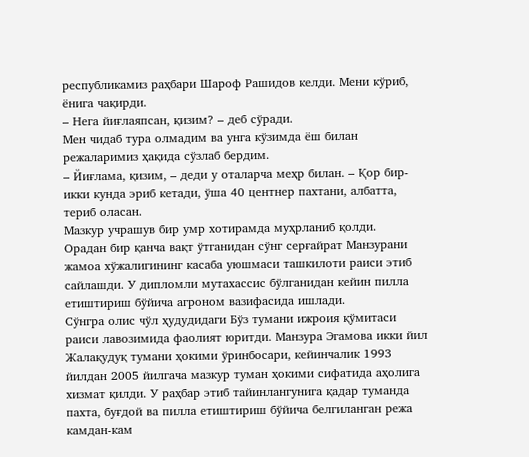республикамиз раҳбари Шароф Рашидов келди. Мени кўриб, ёнига чақирди.
– Нега йиғлаяпсан, қизим? – деб сўради.
Мен чидаб тура олмадим ва унга кўзимда ёш билан режаларимиз ҳақида сўзлаб бердим.
– Йиғлама, қизим, – деди у оталарча меҳр билан. – Қор бир-икки кунда эриб кетади, ўша 40 центнер пахтани, албатта, териб оласан.
Мазкур учрашув бир умр хотирамда муҳрланиб қолди.
Орадан бир қанча вақт ўтганидан сўнг серғайрат Манзурани жамоа хўжалигининг касаба уюшмаси ташкилоти раиси этиб сайлашди. У дипломли мутахассис бўлганидан кейин пилла етиштириш бўйича агроном вазифасида ишлади.
Сўнгра олис чўл ҳудудидаги Бўз тумани ижроия қўмитаси раиси лавозимида фаолият юритди. Манзура Эгамова икки йил Жалақудуқ тумани ҳокими ўринбосари, кейинчалик 1993 йилдан 2005 йилгача мазкур туман ҳокими сифатида аҳолига хизмат қилди. У раҳбар этиб тайинлангунига қадар туманда пахта, буғдой ва пилла етиштириш бўйича белгиланган режа камдан-кам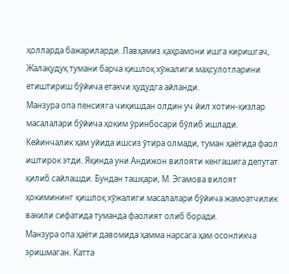ҳолларда бажариларди. Лавҳамиз қаҳрамони ишга киришгач, Жалақудуқ тумани барча қишлоқ хўжалиги маҳсулотларини етиштириш бўйича етакчи ҳудудга айланди.
Манзура опа пенсияга чиқишдан олдин уч йил хотин-қизлар масалалари бўйича ҳоким ўринбосари бўлиб ишлади. Кейинчалик ҳам уйида ишсиз ўтира олмади, туман ҳаётида фаол иштирок этди. Яқинда уни Андижон вилояти кенгашига депутат қилиб сайлашди. Бундан ташқари, М. Эгамова вилоят ҳокимининг қишлоқ хўжалиги масалалари бўйича жамоатчилик вакили сифатида туманда фаолият олиб боради.
Манзура опа ҳаёти давомида ҳамма нарсага ҳам осонликча эришмаган. Катта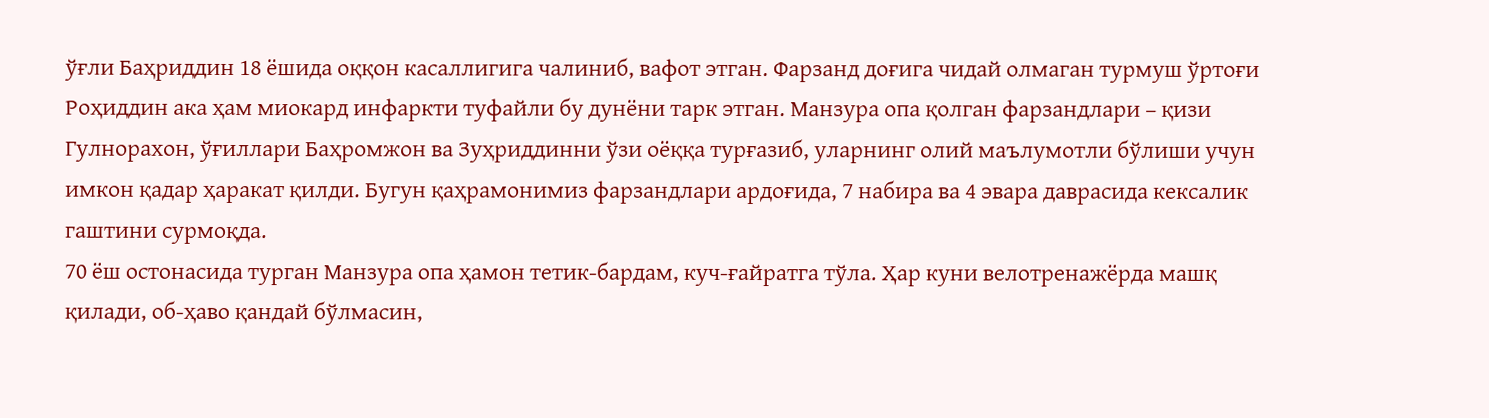ўғли Баҳриддин 18 ёшида оққон касаллигига чалиниб, вафот этган. Фарзанд доғига чидай олмаган турмуш ўртоғи Роҳиддин ака ҳам миокард инфаркти туфайли бу дунёни тарк этган. Манзура опа қолган фарзандлари – қизи Гулнорахон, ўғиллари Баҳромжон ва Зуҳриддинни ўзи оёққа турғазиб, уларнинг олий маълумотли бўлиши учун имкон қадар ҳаракат қилди. Бугун қаҳрамонимиз фарзандлари ардоғида, 7 набира ва 4 эвара даврасида кексалик гаштини сурмоқда.
70 ёш остонасида турган Манзура опа ҳамон тетик-бардам, куч-ғайратга тўла. Ҳар куни велотренажёрда машқ қилади, об-ҳаво қандай бўлмасин,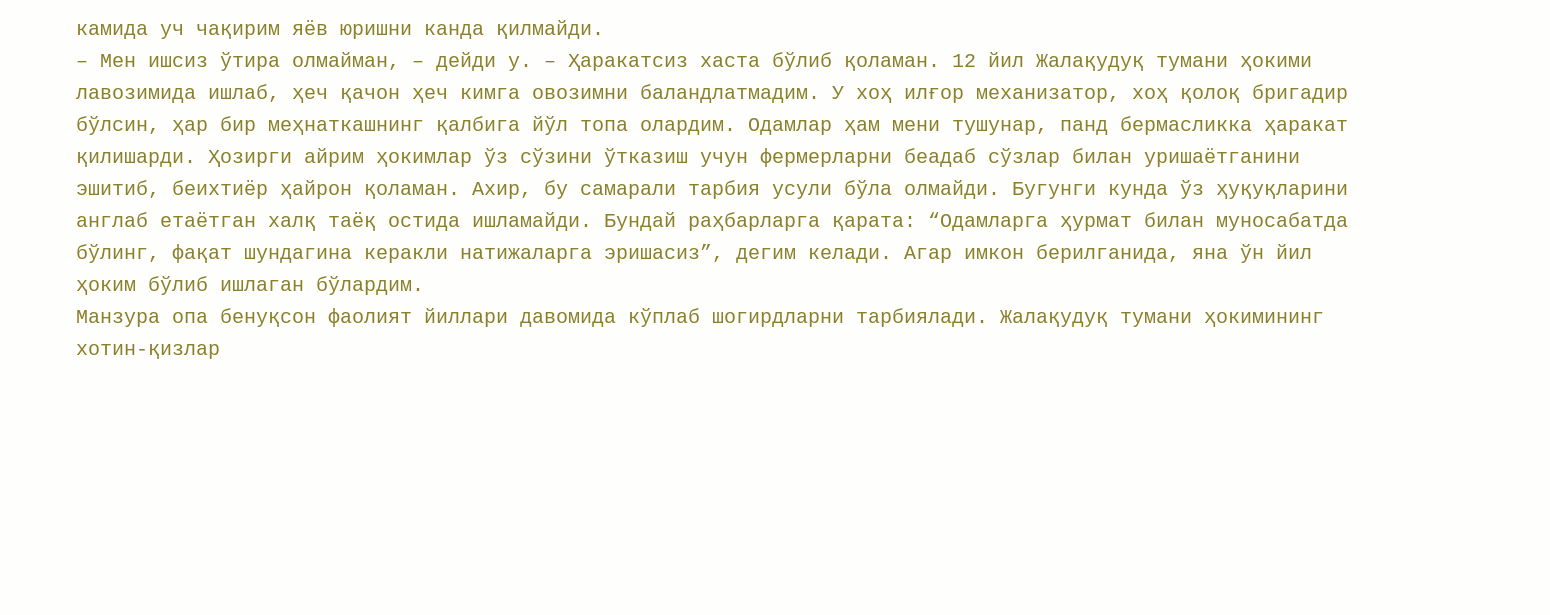камида уч чақирим яёв юришни канда қилмайди.
– Мен ишсиз ўтира олмайман, – дейди у. – Ҳаракатсиз хаста бўлиб қоламан. 12 йил Жалақудуқ тумани ҳокими лавозимида ишлаб, ҳеч қачон ҳеч кимга овозимни баландлатмадим. У хоҳ илғор механизатор, хоҳ қолоқ бригадир бўлсин, ҳар бир меҳнаткашнинг қалбига йўл топа олардим. Одамлар ҳам мени тушунар, панд бермасликка ҳаракат қилишарди. Ҳозирги айрим ҳокимлар ўз сўзини ўтказиш учун фермерларни беадаб сўзлар билан уришаётганини эшитиб, беихтиёр ҳайрон қоламан. Ахир, бу самарали тарбия усули бўла олмайди. Бугунги кунда ўз ҳуқуқларини англаб етаётган халқ таёқ остида ишламайди. Бундай раҳбарларга қарата: “Одамларга ҳурмат билан муносабатда бўлинг, фақат шундагина керакли натижаларга эришасиз”, дегим келади. Агар имкон берилганида, яна ўн йил ҳоким бўлиб ишлаган бўлардим.
Манзура опа бенуқсон фаолият йиллари давомида кўплаб шогирдларни тарбиялади. Жалақудуқ тумани ҳокимининг хотин-қизлар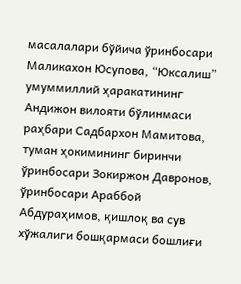масалалари бўйича ўринбосари Маликахон Юсупова, “Юксалиш” умуммиллий ҳаракатининг Андижон вилояти бўлинмаси раҳбари Садбархон Мамитова, туман ҳокимининг биринчи ўринбосари Зокиржон Давронов, ўринбосари Араббой Абдураҳимов, қишлоқ ва сув хўжалиги бошқармаси бошлиғи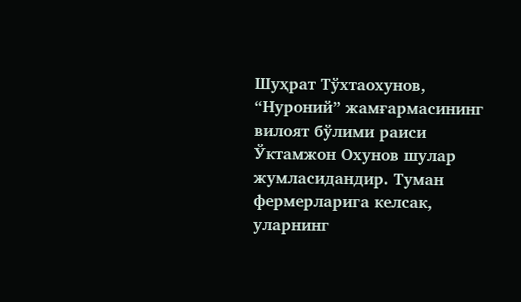Шуҳрат Тўхтаохунов, “Нуроний” жамғармасининг вилоят бўлими раиси Ўктамжон Охунов шулар жумласидандир. Туман фермерларига келсак, уларнинг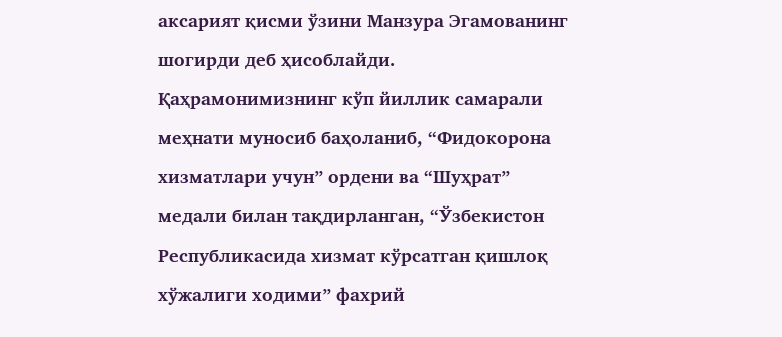аксарият қисми ўзини Манзура Эгамованинг шогирди деб ҳисоблайди.
Қаҳрамонимизнинг кўп йиллик самарали меҳнати муносиб баҳоланиб, “Фидокорона хизматлари учун” ордени ва “Шуҳрат” медали билан тақдирланган, “Ўзбекистон Республикасида хизмат кўрсатган қишлоқ хўжалиги ходими” фахрий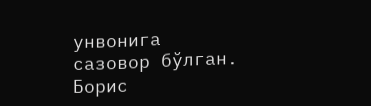унвонига сазовор бўлган.
Борис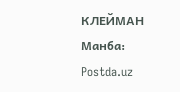КЛЕЙМАН
Манба: Postda.uz